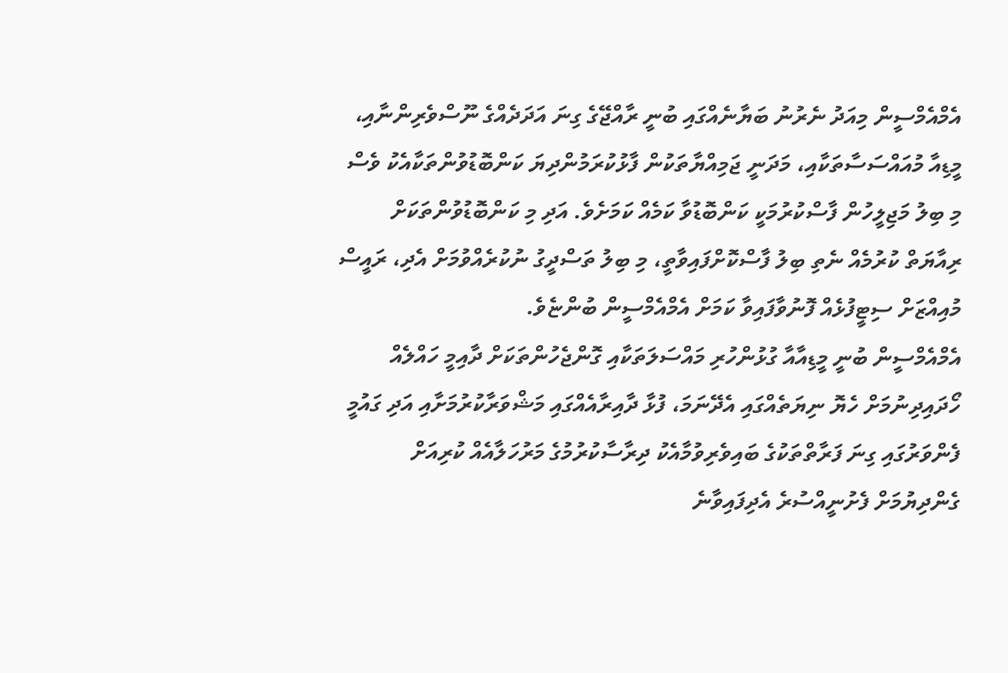އެމްއެމްސީން މިއަދު ނެރުނު ބަޔާނެއްގައި ބުނީ ރާއްޖޭގެ ގިނަ އަދަދެއްގެ ނޫސްވެރިންނާއި، މީޑިއާ މުއައްސަސާތަކާއި، މަދަނީ ޖަމިއްޔާތަކުން ފާޅުކުރަމުންދިޔަ ކަންބޮޑުވުންތަކާއެކު ވެސް މި ބިލު މަޖިލީހުން ފާސްކުރުމަކީ ކަންބޮޑުވާ ކަމެއް ކަމަށެވެ. އަދި މި ކަންބޮޑުވުންތަކަށް ރިއާޔަތް ކުރުމެއް ނެތި ބިލު ފާސްކޮށްފައިވާތީ، މި ބިލު ތަސްދީގު ނުކުރެއްވުމަށް އެދި، ރައީސް މުއިއްޒަށް ސިޓީފުޅެއް ފޮނުވާފައިވާ ކަމަށް އެމްއެމްސީން ބުންޏެވެ.
އެމްއެމްސީން ބުނީ މީޑިއާއާ ގުޅުންހުރި މައްސަލަތަކާއި ގޮންޖެހުންތަކަށް ދާއިމީ ހައްލެއް ހޯދައިދިނުމަށް ހެޔޮ ނިޔަތެއްގައި އެދޭނަމަ، ފުޅާ ދާއިރާއެއްގައި މަޝްވަރާކުރުމަށާއި އަދި ގައުމީ ފެންވަރުގައި ގިނަ ފަރާތްތަކުގެ ބައިވެރިވުމާއެކު ދިރާސާކުރުމުގެ މަރުހަލާއެއް ކުރިއަށް ގެންދިޔުމަށް ފެށުނީއްސުރެ އެދިފައިވާނެ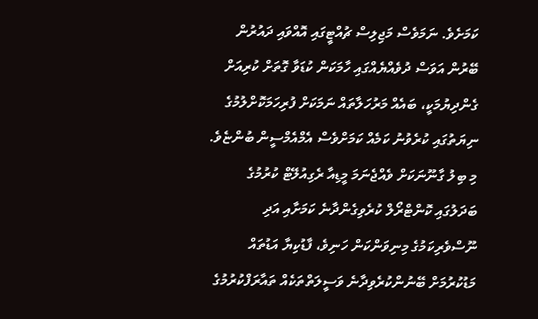ކަމަށެވެ. ނަމަވެސް މަޖިލިސް ޗުއްޓީގައި އޮއްވައި ދައުރުން ބޭރުން އަވަސް ދުވެއްޔެއްގައި ހާމަކަން ކުޑަވާ ގޮތަށް ކުރިއަށް ގެންދިޔުމަކީ، ބައެއް މަރުހަލާތައް ނަމަކަށް ފުރިހަމަކޮށްލުމުގެ ނިޔަތުގައި ކުރެވުނު ކަމެއް ކަމަށްވެސް އެމްއެމްސީން ބުންޏެވެ.
މި ބިލު ގާނޫނަކަށް ވެއްޖެނަމަ މީޑިއާ ރެގިއުލޭޓް ކުރުމުގެ ބަދަލުގައި ކޮންޓްރޯލް ކުރެވިގެންދާނެ ކަމަށާއި އަދި ނޫސްވެރިކަމުގެ މިނިވަންކަން ހަނިވެ، ފާޑުކިޔާ އަޑުތައް މަޑުކުރުމަށް ބޭނުންކުރެވިދާނެ ވަސީލަތްތަކެއް ތައާރަފްކުރުމުގެ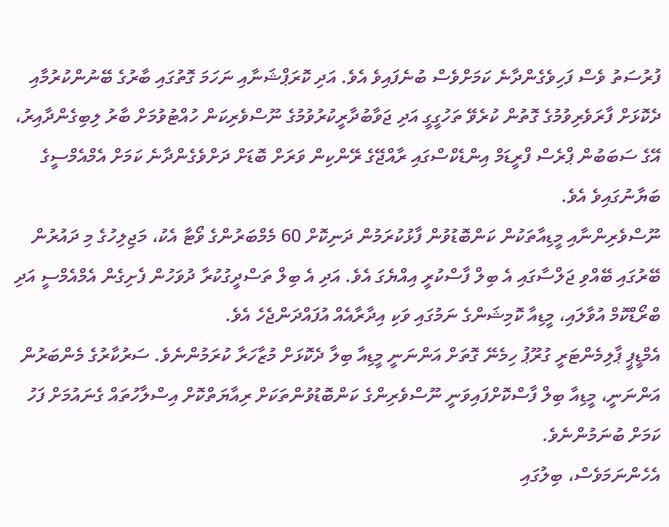ފުރުސަތު ވެސް ފަހިވެގެންދާނެ ކަމަށްވެސް ބުނެފައިވެ އެވެ. އަދި ކޮރަޕްޝަނާއި ނަހަމަ ގޮތުގައި ބާރުގެ ބޭނުންކުރުމާއި ދެކޮޅަށް ފާރަވެރިވުމުގެ ގޮތުން ކުރެވޭ ތަހުގީގީ އަދި ޖަވާބުދާރީކުރުވުމުގެ ނޫސްވެރިކަން ހުއްޓުވުމަށް ބާރު ލިބިގެންދާއިރު، އޭގެ ސަބަބުން ޕްރެސް ފްރީޑަމް އިންޑެކްސްގައި ރާއްޖޭގެ ރޭންކިން ވަރަށް ބޮޑަށް ދަށްވެގެންދާނެ ކަމަށް އެމްއެމްސީގެ ބަޔާނުގައިވެ އެވެ.
ނޫސްވެރިންނާއި މީޑިއާތަކުން ކަންބޮޑުވުން ފާޅުކުރަމުން ދަނިކޮށް 60 މެމްބަރުންގެ ވޯޓާ އެކު، މަޖިލިހުގެ މި ދައުރުން ބޭރުގައި ބޭއްވި ޖަލްސާގައި އެ ބިލް ފާސްކުރީ އިއްޔެގަ އެވެ. އަދި އެ ބިލް ތަސްދީގުކުރާ ދުވަހުން ފެށިގެން އެމްއެމްސީ އަދި ބްރޯޑްކޮމް އުވާލައި، މީޑިއާ ކޮމިޝަންގެ ނަމުގައި ވަކި އިދާރާއެއް އުފައްދަންޖެހެ އެވެ.
އެމްޑީޕީ ޕާލިމެންޓަރީ ގުރޫޕު ހިމެނޭ ގޮތަށް އަންނަނީ މީޑިއާ ބިލާ ދެކޮޅަށް މުޒާހަރާ ކުރަމުންނެވެ. ސަރުކާރުގެ މެންބަރުން އަންނަނީ، މީޑިއާ ބިލް ފާސްކޮށްފައިވަނީ ނޫސްވެރިންގެ ކަންބޮޑުވުންތަކަށް ރިއާޔަތްކޮށް އިސްލާހުތައް ގެނައުމަށް ފަހު ކަމަށް ބުނަމުންނެވެ.
އެހެންނަމަވެސް، ބިލުގައި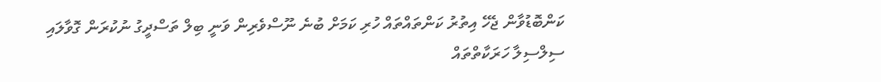ކަންބޮޑުވާން ޖެހޭ އިތުރު ކަންތައްތައް ހުރި ކަމަށް ބުނެ ނޫސްވެރިން ވަނީ ބިލް ތަސްދީގު ނުކުރަން ގޮވާލައި ސިލްސިލާ ހަރަކާތްތައް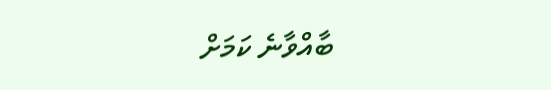ބާއްވާނެ ކަމަށް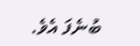ބުނެފަ އެވެ.